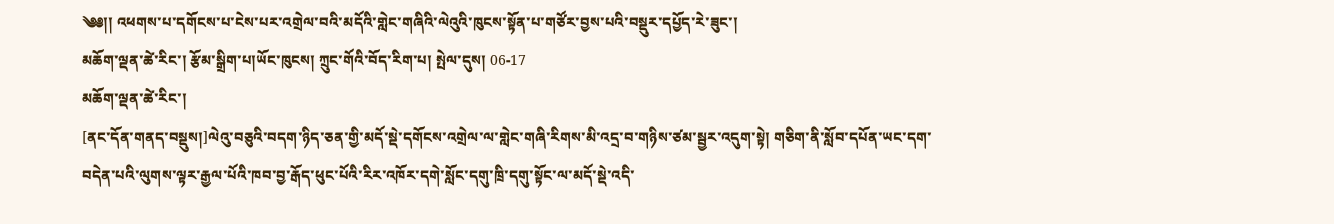༄༅།། འཕགས་པ་དགོངས་པ་ངེས་པར་འགྲེལ་བའི་མདོའི་གླེང་གཞིའི་ལེའུའི་ཁུངས་སྟོན་པ་གཙོར་བྱས་པའི་བསྡུར་དཔྱོད་རེ་ཟུང་།
མཆོག་ལྡན་ཚེ་རིང་། རྩོམ་སྒྲིག་པ།ཡོང་ཁུངས། ཀྲུང་གོའི་བོད་རིག་པ། སྤེལ་དུས། 06-17
མཆོག་ལྡན་ཚེ་རིང་།
[ནང་དོན་གནད་བསྡུས།]ལེའུ་བཅུའི་བདག་ཉིད་ཅན་གྱི་མདོ་སྡེ་དགོངས་འགྲེལ་ལ་གླེང་གཞི་རིགས་མི་འདྲ་བ་གཉིས་ཙམ་སྦྱར་འདུག་སྟེ། གཅིག་ནི་སློབ་དཔོན་ཡང་དག་བདེན་པའི་ལུགས་ལྟར་རྒྱལ་པོའི་ཁབ་བྱ་རྒོད་ཕུང་པོའི་རིར་འཁོར་དགེ་སློང་དགུ་ཁྲི་དགུ་སྟོང་ལ་མདོ་སྡེ་འདི་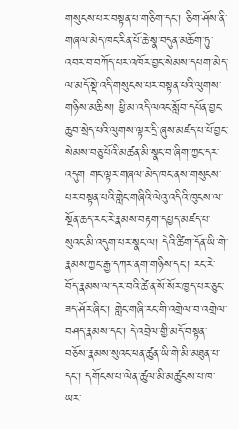གསུངས་པར་བསྟན་པ་གཅིག་དང་། ཅིག་ཤོས་ནི་གཞལ་མེད་ཁང་རིན་པོ་ཆེ་སྣ་བདུན་མཆོག་ཏུ་འབར་བ་བཀོད་པར་འཁོར་བྱང་སེམས་དཔག་མེད་ལ་མདོ་སྡེ་འདི་གསུངས་པར་བསྟན་པའི་ལུགས་གཉིས་མཆིས། ཕྱི་མ་འདི་ལའང་སློབ་དཔོན་བྱང་ཆུབ་སྲེད་པའི་ལུགས་ལྟར་དྲི་ཞུས་མཛད་པ་པོ་བྱང་སེམས་བཅུ་པོའི་མཚན་མི་སྣང་བ་ཞིག་ཀྱང་དར་འདུག གང་ལྟར་གཞལ་མེད་ཁང་ནས་གསུངས་པར་བསྟན་པའི་གླེང་གཞིའི་ལེའུ་འདིའི་ཁུངས་ལ་སྔོན་ཆད་རང་རེ་རྣམས་བརྟག་དཔྱད་མཛད་པ་སུའང་མི་འདུག་པར་སྣང་ལ། དེའི་ཚིག་དོན་ཡི་གེ་རྣམས་ཀྱང་རྒྱ་དཀར་ནག་གཉིས་དང་། རང་རེ་བོད་རྣམས་ལ་དར་བའི་ཚེ་ན་སོ་སོར་ཁྱད་པར་ཅུང་ཟད་ཤོར་ཞིང་། གླེང་གཞི་རང་གི་འགྲེལ་བ་འགྲེལ་བཤད་རྣམས་དང་། དེ་འབྲེལ་གྱི་མདོ་བསྟན་བཅོས་རྣམས་སུའང་ཕན་ཚུན་ཡི་གེ་མི་མཐུན་པ་དང་། དགོངས་པ་ལེན་ཚུལ་མི་མཚུངས་པ་ཁ་ཡར་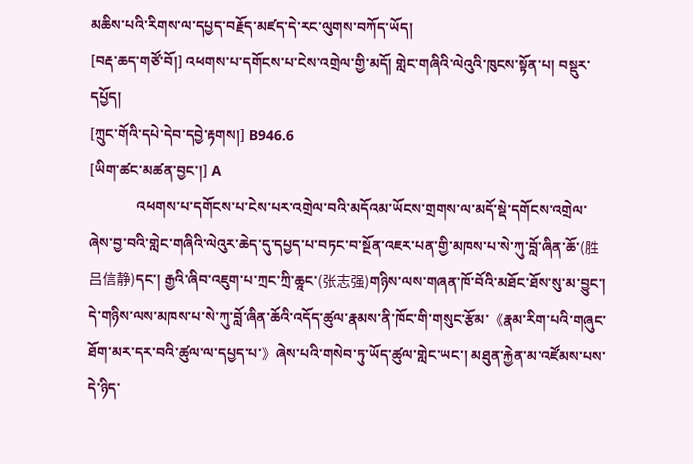མཆིས་པའི་རིགས་ལ་དཔྱད་བརྗོད་མཛད་དེ་རང་ལུགས་བཀོད་ཡོད།
[བརྡ་ཆད་གཙོ་བོ།] འཕགས་པ་དགོངས་པ་ངེས་འགྲེལ་གྱི་མདོ། གླེང་གཞིའི་ལེའུའི་ཁུངས་སྟོན་པ། བསྡུར་དཔྱོད།
[ཀྲུང་གོའི་དཔེ་དེབ་དབྱེ་རྟགས།] B946.6
[ཡིག་ཚང་མཚན་བྱང་།] A
             འཕགས་པ་དགོངས་པ་ངེས་པར་འགྲེལ་བའི་མདོའམ་ཡོངས་གྲགས་ལ་མདོ་སྡེ་དགོངས་འགྲེལ་ཞེས་བྱ་བའི་གླེང་གཞིའི་ལེའུར་ཆེད་དུ་དཔྱད་པ་བཏང་བ་སྔོན་འཇར་པན་གྱི་མཁས་པ་སེ་ཀུ་བློ་ཞིན་ཆོ་(胜吕信静)དང་། རྒྱའི་ཞིབ་འཇུག་པ་ཀྲང་ཀྲི་ཆཱང་(张志强)གཉིས་ལས་གཞན་ཁོ་བོའི་མཐོང་ཐོས་སུ་མ་བྱུང་། དེ་གཉིས་ལས་མཁས་པ་སེ་ཀུ་བློ་ཞིན་ཆོའི་འདོད་ཚུལ་རྣམས་ནི་ཁོང་གི་གསུང་རྩོམ་《རྣམ་རིག་པའི་གཞུང་ཐོག་མར་དར་བའི་ཚུལ་ལ་དཔྱད་པ་》ཞེས་པའི་གསེབ་ཏུ་ཡོད་ཚུལ་གླེང་ཡང་། མཐུན་རྐྱེན་མ་འཛོམས་པས་དེ་ཉིད་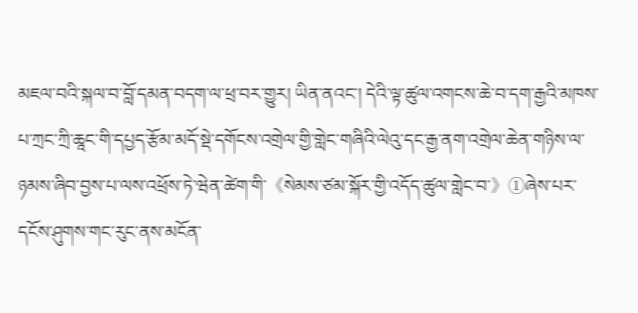མཇལ་བའི་སྐལ་བ་བློ་དམན་བདག་ལ་ཕྲ་བར་གྱུར། ཡིན་ནའང་། དེའི་ལྟ་ཚུལ་འགངས་ཆེ་བ་དག་རྒྱའི་མཁས་པ་ཀྲང་ཀྲི་ཆཱང་གི་དཔྱད་རྩོམ་མདོ་སྡེ་དགོངས་འགྲེལ་གྱི་གླེང་གཞིའི་ལེའུ་དང་རྒྱ་ནག་འགྲེལ་ཆེན་གཉིས་ལ་ཉམས་ཞིབ་བྱས་པ་ལས་འཕྲོས་ཏེ་ཝེན་ཚེག་གི་《སེམས་ཙམ་སྐོར་གྱི་འདོད་ཚུལ་གླེང་བ་》①ཞེས་པར་དངོས་ཤུགས་གང་རུང་ནས་མངོན་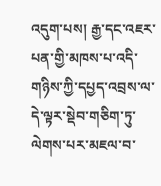འདུག་པས། རྒྱ་དང་འཇར་པན་གྱི་མཁས་པ་འདི་གཉིས་ཀྱི་དཔྱད་འབྲས་ལ་དེ་ལྟར་སྡེབ་གཅིག་ཏུ་ལེགས་པར་མཇལ་བ་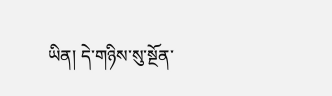ཡིན། དེ་གཉིས་སུ་སྔོན་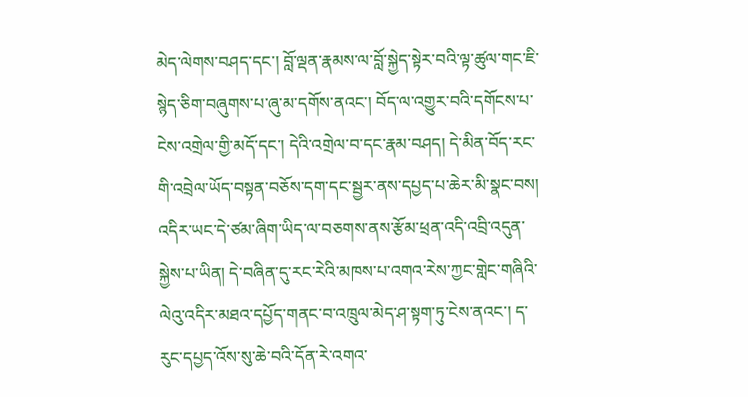མེད་ལེགས་བཤད་དང་། བློ་ལྡན་རྣམས་ལ་བློ་སྐྱེད་སྟེར་བའི་ལྟ་ཚུལ་གང་ཇི་སྙེད་ཅིག་བཞུགས་པ་ཞུ་མ་དགོས་ནའང་། བོད་ལ་འགྱུར་བའི་དགོངས་པ་ངེས་འགྲེལ་གྱི་མདོ་དང་། དེའི་འགྲེལ་བ་དང་རྣམ་བཤད། དེ་མིན་བོད་རང་གི་འབྲེལ་ཡོད་བསྟན་བཅོས་དག་དང་སྦྱར་ནས་དཔྱད་པ་ཆེར་མི་སྣང་བས། འདིར་ཡང་དེ་ཙམ་ཞིག་ཡིད་ལ་བཅགས་ནས་རྩོམ་ཕྲན་འདི་འབྲི་འདུན་སྐྱེས་པ་ཡིན། དེ་བཞིན་དུ་རང་རེའི་མཁས་པ་འགའ་རེས་ཀྱང་གླེང་གཞིའི་ལེའུ་འདིར་མཐའ་དཔྱོད་གནང་བ་འཁྲུལ་མེད་ཤ་སྟག་ཏུ་ངེས་ནའང་། ད་རུང་དཔྱད་འོས་སུ་ཆེ་བའི་དོན་རེ་འགའ་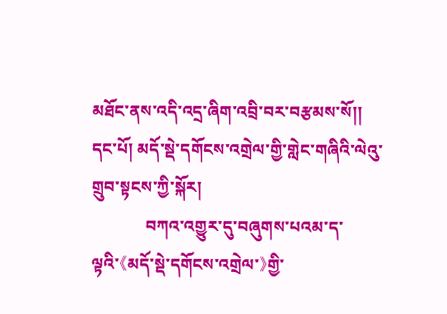མཐོང་ནས་འདི་འདྲ་ཞིག་འབྲི་བར་བརྩམས་སོ།།
དང་པོ། མདོ་སྡེ་དགོངས་འགྲེལ་གྱི་གླེང་གཞིའི་ལེའུ་གྲུབ་སྟངས་ཀྱི་སྐོར།
             བཀའ་འགྱུར་དུ་བཞུགས་པའམ་ད་ལྟའི་《མདོ་སྡེ་དགོངས་འགྲེལ་》གྱི་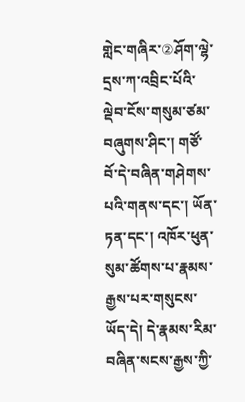གླེང་གཞིར་②ཤོག་ལྷེ་དྲས་ཀ་འབྲིང་པོའི་ལྡེབ་ངོས་གསུམ་ཙམ་བཞུགས་ཤིང་། གཙོ་བོ་དེ་བཞིན་གཤེགས་པའི་གནས་དང་། ཡོན་ཏན་དང་། འཁོར་ཕུན་སུམ་ཚོགས་པ་རྣམས་རྒྱས་པར་གསུངས་ཡོད་དེ། དེ་རྣམས་རིམ་བཞིན་སངས་རྒྱས་ཀྱི་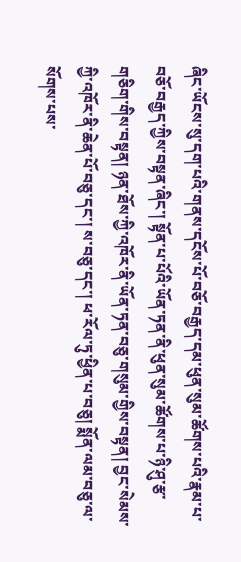ཞིང་ཡོངས་སུ་དག་པའི་གནས་དངོས་པོ་བཅོ་བརྒྱད་དམ་ཕུན་སུམ་ཚོགས་པའི་རྣམ་པ་བཅོ་བརྒྱད་ཀྱིས་བསྟན་ཞིང་། སྟོན་པ་པོའི་ཡོན་ཏན་ནི་ཕུན་སུམ་ཚོགས་པ་ཉི་ཤུ་རྩ་གཅིག་གིས་བསྟན། ཉན་ཐོས་ཀྱི་འཁོར་ནི་ཡོན་ཏན་བཅུ་གསུམ་གྱིས་བསྟན། བྱང་སེམས་ཀྱི་འཁོར་ནི་ཆེན་པོ་བཅུ་དང་། ས་བཅུ་དང་། ཕ་རོལ་ཏུ་ཕྱིན་པ་བཅུ། སྨོན་ལམ་བཅུ་ལ་སོགས་པས་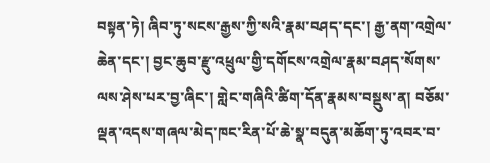བསྟན་ཏེ། ཞིབ་ཏུ་སངས་རྒྱས་ཀྱི་སའི་རྣམ་བཤད་དང་། རྒྱ་ནག་འགྲེལ་ཆེན་དང་། བྱང་ཆུབ་རྫུ་འཕྲུལ་གྱི་དགོངས་འགྲེལ་རྣམ་བཤད་སོགས་ལས་ཤེས་པར་བྱ་ཞིང་། གླེང་གཞིའི་ཚིག་དོན་རྣམས་བསྡུས་ན། བཅོམ་ལྡན་འདས་གཞལ་མེད་ཁང་རིན་པོ་ཆེ་སྣ་བདུན་མཆོག་ཏུ་འབར་བ་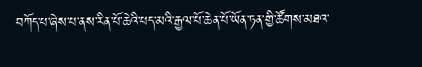བཀོད་པ་ཞེས་པ་ནས་རིན་པོ་ཆེའི་པད་མའི་རྒྱལ་པོ་ཆེན་པོ་ཡོན་ཏན་གྱི་ཚོགས་མཐའ་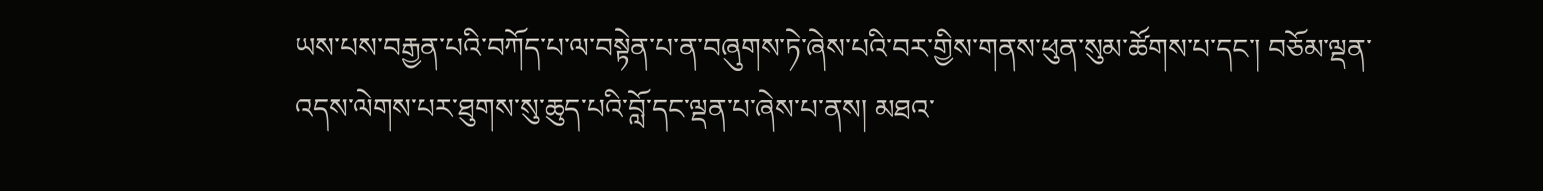ཡས་པས་བརྒྱན་པའི་བཀོད་པ་ལ་བསྟེན་པ་ན་བཞུགས་ཏེ་ཞེས་པའི་བར་གྱིས་གནས་ཕུན་སུམ་ཚོགས་པ་དང་། བཅོམ་ལྡན་འདས་ལེགས་པར་ཐུགས་སུ་ཆུད་པའི་བློ་དང་ལྡན་པ་ཞེས་པ་ནས། མཐའ་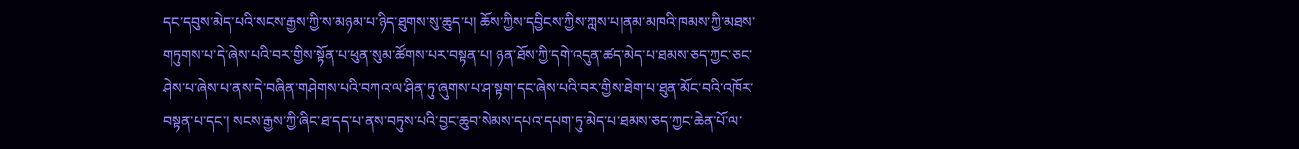དང་དབུས་མེད་པའི་སངས་རྒྱས་ཀྱི་ས་མཉམ་པ་ཉིད་ཐུགས་སུ་ཆུད་པ། ཆོས་ཀྱིས་དབྱིངས་ཀྱིས་ཀླས་པ།ནམ་མཁའི་ཁམས་ཀྱི་མཐས་གཏུགས་པ་དེ་ཞེས་པའི་བར་གྱིས་སྟོན་པ་ཕུན་སུམ་ཚོགས་པར་བསྟན་པ། ཉན་ཐོས་ཀྱི་དགེ་འདུན་ཚད་མེད་པ་ཐམས་ཅད་ཀྱང་ཅང་ཤེས་པ་ཞེས་པ་ནས་དེ་བཞིན་གཤེགས་པའི་བཀའ་ལ་ཤིན་ཏུ་ཞུགས་པ་ཤ་སྟག་དང་ཞེས་པའི་བར་གྱིས་ཐེག་པ་ཐུན་མོང་བའི་འཁོར་བསྟན་པ་དང་། སངས་རྒྱས་ཀྱི་ཞིང་ཐ་དད་པ་ནས་བཏུས་པའི་བྱང་ཆུབ་སེམས་དཔའ་དཔག་ཏུ་མེད་པ་ཐམས་ཅད་ཀྱང་ཆེན་པོ་ལ་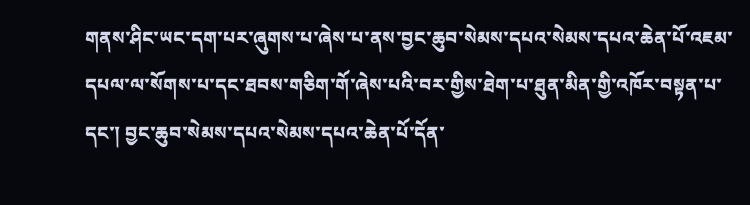གནས་ཤིང་ཡང་དག་པར་ཞུགས་པ་ཞེས་པ་ནས་བྱང་ཆུབ་སེམས་དཔའ་སེམས་དཔའ་ཆེན་པོ་འཇམ་དཔལ་ལ་སོགས་པ་དང་ཐབས་གཅིག་གོ་ཞེས་པའི་བར་གྱིས་ཐེག་པ་ཐུན་མིན་གྱི་འཁོར་བསྟན་པ་དང་། བྱང་ཆུབ་སེམས་དཔའ་སེམས་དཔའ་ཆེན་པོ་དོན་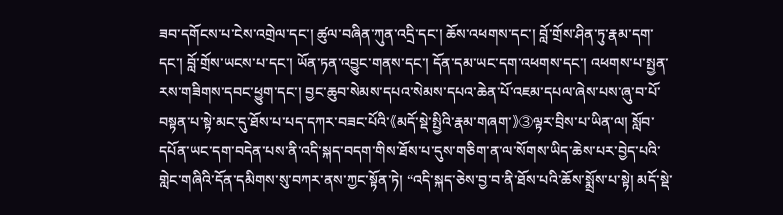ཟབ་དགོངས་པ་ངེས་འགྲེལ་དང་། ཚུལ་བཞིན་ཀུན་འདྲི་དང་། ཆོས་འཕགས་དང་། བློ་གྲོས་ཤིན་ཏུ་རྣམ་དག་དང་། བློ་གྲོས་ཡངས་པ་དང་། ཡོན་ཏན་འབྱུང་གནས་དང་། དོན་དམ་ཡང་དག་འཕགས་དང་། འཕགས་པ་སྤྱན་རས་གཟིགས་དབང་ཕྱུག་དང་། བྱང་ཆུབ་སེམས་དཔའ་སེམས་དཔའ་ཆེན་པོ་འཇམ་དཔལ་ཞེས་པས་ཞུ་བ་པོ་བསྟན་པ་སྟེ་མང་དུ་ཐོས་པ་པད་དཀར་བཟང་པོའི་《མདོ་སྡེ་སྤྱིའི་རྣམ་གཞག་》③ལྟར་བྲིས་པ་ཡིན་ལ། སློབ་དཔོན་ཡང་དག་བདེན་པས་ནི་འདི་སྐད་བདག་གིས་ཐོས་པ་དུས་གཅིག་ན་ལ་སོགས་ཡིད་ཆེས་པར་བྱེད་པའི་གླེང་གཞིའི་དོན་དམིགས་སུ་བཀར་ནས་ཀྱང་སྟོན་ཏེ། “འདི་སྐད་ཅེས་བྱ་བ་ནི་ཐོས་པའི་ཆོས་སྨྲོས་པ་སྟེ། མདོ་སྡེ་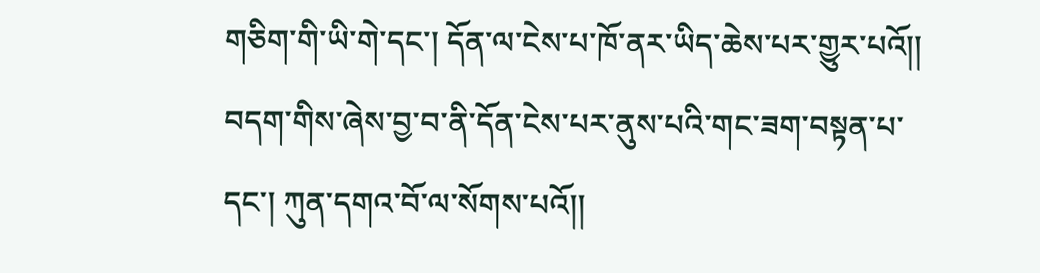གཅིག་གི་ཡི་གེ་དང་། དོན་ལ་ངེས་པ་ཁོ་ནར་ཡིད་ཆེས་པར་གྱུར་པའོ།། བདག་གིས་ཞེས་བྱ་བ་ནི་དོན་ངེས་པར་ནུས་པའི་གང་ཟག་བསྟན་པ་དང་། ཀུན་དགའ་བོ་ལ་སོགས་པའོ།།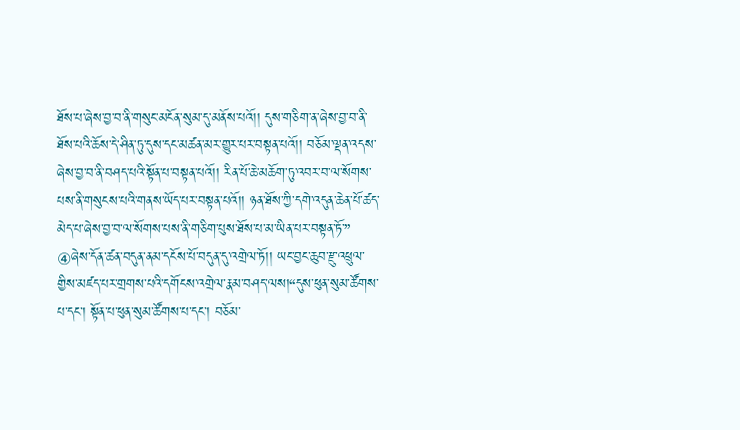ཐོས་པ་ཞེས་བྱ་བ་ནི་གསུང་མངོན་སུམ་དུ་མནོས་པའོ།། དུས་གཅིག་ན་ཞེས་བྱ་བ་ནི་ཐོས་པའི་ཆོས་དེ་ཤིན་ཏུ་དུས་དང་མཚན་མར་གྱུར་པར་བསྟན་པའོ།། བཅོམ་ལྡན་འདས་ཞེས་བྱ་བ་ནི་བཤད་པའི་སྟོན་པ་བསྟན་པའོ།། རིན་པོ་ཆེ་མཆོག་ཏུ་འབར་བ་ལ་སོགས་པས་ནི་གསུངས་པའི་གནས་ཡོད་པར་བསྟན་པའོ།། ཉན་ཐོས་ཀྱི་དགེ་འདུན་ཆེན་པོ་ཚད་མེད་པ་ཞེས་བྱ་བ་ལ་སོགས་པས་ནི་གཅིག་པུས་ཐོས་པ་མ་ཡིན་པར་བསྟན་ཏོ་” ④ཞེས་དོན་ཚན་བདུན་ནམ་དངོས་པོ་བདུན་དུ་འགྲེལ་ཏོ།། ཡང་བྱང་ཆུབ་རྫུ་འཕྲུལ་གྱིས་མཛད་པར་གྲགས་པའི་དགོངས་འགྲེལ་རྣམ་བཤད་ལས།“དུས་ཕུན་སུམ་ཚོགས་པ་དང་། སྟོན་པ་ཕུན་སུམ་ཚོགས་པ་དང་། བཅོམ་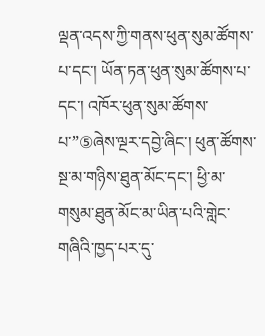ལྡན་འདས་ཀྱི་གནས་ཕུན་སུམ་ཚོགས་པ་དང་། ཡོན་ཏན་ཕུན་སུམ་ཚོགས་པ་དང་། འཁོར་ཕུན་སུམ་ཚོགས་པ་”⑤ཞེས་ལྔར་དབྱེ་ཞིང་། ཕུན་ཚོགས་སྔ་མ་གཉིས་ཐུན་མོང་དང་། ཕྱི་མ་གསུམ་ཐུན་མོང་མ་ཡིན་པའི་གླེང་གཞིའི་ཁྱད་པར་དུ་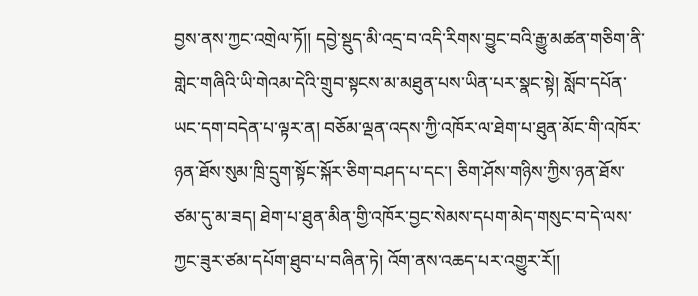བྱས་ནས་ཀྱང་འགྲེལ་ཏོ།། དབྱེ་སྡུད་མི་འདྲ་བ་འདི་རིགས་བྱུང་བའི་རྒྱུ་མཚན་གཅིག་ནི་གླེང་གཞིའི་ཡི་གེའམ་དེའི་གྲུབ་སྟངས་མ་མཐུན་པས་ཡིན་པར་སྣང་སྟེ། སློབ་དཔོན་ཡང་དག་བདེན་པ་ལྟར་ན། བཅོམ་ལྡན་འདས་ཀྱི་འཁོར་ལ་ཐེག་པ་ཐུན་མོང་གི་འཁོར་ཉན་ཐོས་སུམ་ཁྲི་དྲུག་སྟོང་སྐོར་ཅིག་བཤད་པ་དང་། ཅིག་ཤོས་གཉིས་ཀྱིས་ཉན་ཐོས་ཙམ་དུ་མ་ཟད། ཐེག་པ་ཐུན་མིན་གྱི་འཁོར་བྱང་སེམས་དཔག་མེད་གསུང་བ་དེ་ལས་ཀྱང་ཟུར་ཙམ་དཔོག་ཐུབ་པ་བཞིན་ཏེ། འོག་ནས་འཆད་པར་འགྱུར་རོ།།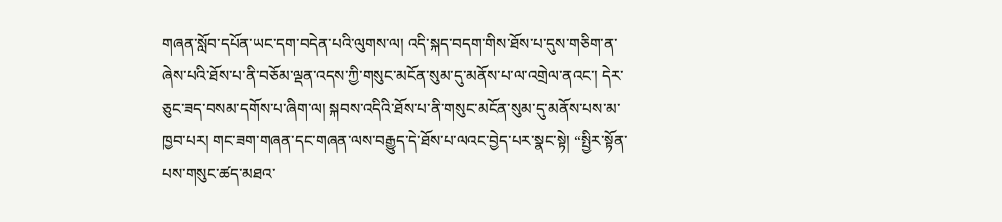གཞན་སློབ་དཔོན་ཡང་དག་བདེན་པའི་ལུགས་ལ། འདི་སྐད་བདག་གིས་ཐོས་པ་དུས་གཅིག་ན་ཞེས་པའི་ཐོས་པ་ནི་བཅོམ་ལྡན་འདས་ཀྱི་གསུང་མངོན་སུམ་དུ་མནོས་པ་ལ་འགྲེལ་ནའང་། དེར་ཅུང་ཟད་བསམ་དགོས་པ་ཞིག་ལ། སྐབས་འདིའི་ཐོས་པ་ནི་གསུང་མངོན་སུམ་དུ་མནོས་པས་མ་ཁྱབ་པར། གང་ཟག་གཞན་དང་གཞན་ལས་བརྒྱུད་དེ་ཐོས་པ་ལའང་བྱེད་པར་སྣང་སྟེ། “སྤྱིར་སྟོན་པས་གསུང་ཚད་མཐའ་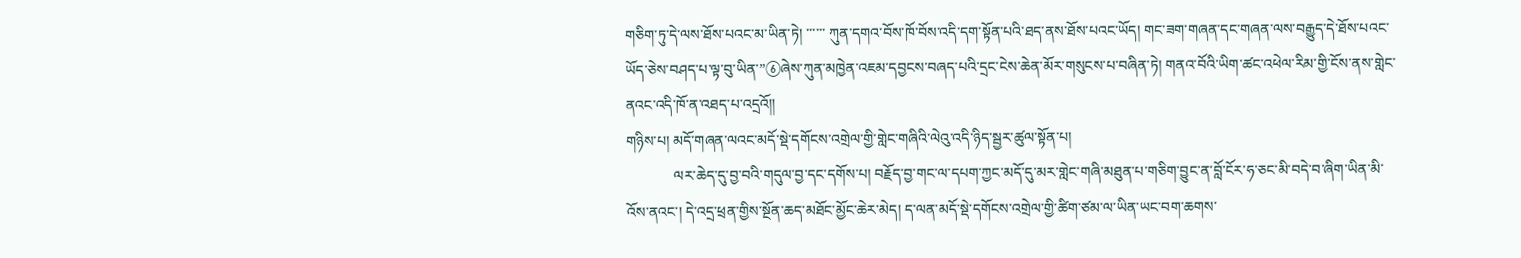གཅིག་ཏུ་དེ་ལས་ཐོས་པའང་མ་ཡིན་ཏེ། ་་་་་་ ཀུན་དགའ་བོས་ཁོ་བོས་འདི་དག་སྟོན་པའི་ཐད་ནས་ཐོས་པའང་ཡོད། གང་ཟག་གཞན་དང་གཞན་ལས་བརྒྱུད་དེ་ཐོས་པའང་ཡོད་ཅེས་བཤད་པ་ལྟ་བུ་ཡིན་”⑥ཞེས་ཀུན་མཁྱེན་འཇམ་དབྱངས་བཞད་པའི་དྲང་ངེས་ཆེན་མོར་གསུངས་པ་བཞིན་ཏེ། གནའ་བོའི་ཡིག་ཚང་འཕེལ་རིམ་གྱི་ངོས་ནས་གླེང་ནའང་འདི་ཁོ་ན་འཐད་པ་འདྲའོ།།
གཉིས་པ། མདོ་གཞན་ལའང་མདོ་སྡེ་དགོངས་འགྲེལ་གྱི་གླེང་གཞིའི་ལེའུ་འདི་ཉིད་སྦྱར་ཚུལ་སྟོན་པ།
             ལར་ཆེད་དུ་བྱ་བའི་གདུལ་བྱ་དང་དགོས་པ། བརྗོད་བྱ་གང་ལ་དཔག་ཀྱང་མདོ་དུ་མར་གླེང་གཞི་མཐུན་པ་གཅིག་བྱུང་ན་བློ་ངོར་ཧ་ཅང་མི་བདེ་བ་ཞིག་ཡིན་མི་འོས་ནའང་། དེ་འདྲ་ཕྲན་གྱིས་སྔོན་ཆད་མཐོང་མྱོང་ཆེར་མེད། ད་ལན་མདོ་སྡེ་དགོངས་འགྲེལ་གྱི་ཚིག་ཙམ་ལ་ཡིན་ཡང་བག་ཆགས་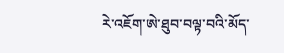རེ་འཇོག་ཨེ་ཐུབ་བལྟ་བའི་མོད་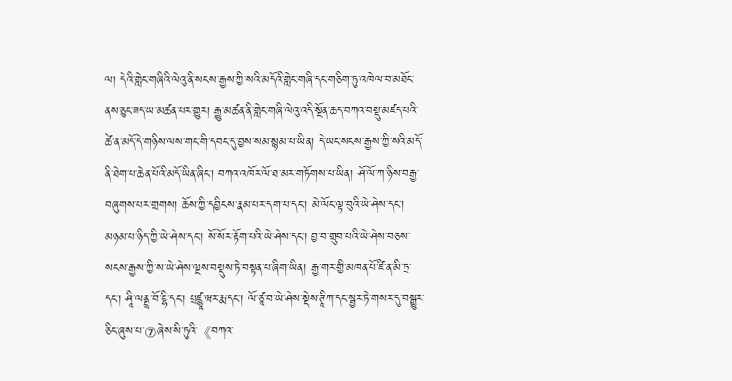ལ། དེའི་གླེང་གཞིའི་ལེའུ་ནི་སངས་རྒྱས་ཀྱི་སའི་མདོའི་གླེང་གཞི་དང་གཅིག་ཏུ་འཁེལ་བ་མཐོང་ནས་ཅུང་ཟད་ཡ་མཚན་པར་གྱུར། རྒྱུ་མཚན་ནི་གླེང་གཞི་ལེའུ་འདི་སྔོན་ཆད་བཀའ་བསྡུ་མཛད་པའི་ཚེ་ན་མདོ་དེ་གཉིས་ལས་གང་གི་དབང་དུ་བྱས་སམ་སྙམ་པ་ཡིན། དེ་ཡང་སངས་རྒྱས་ཀྱི་སའི་མདོ་ནི་ཐེག་པ་ཆེན་པོའི་མདོ་ཡིན་ཞིང་། བཀའ་འཁོར་ལོ་ཐ་མར་གཏོགས་པ་ཡིན། ཤོ་ལོ་ཀ་ཉིས་བརྒྱ་བཞུགས་པར་གྲགས། ཆོས་ཀྱི་དབྱིངས་རྣམ་པར་དག་པ་དང་། མེ་ལོང་ལྟ་བུའི་ཡེ་ཤེས་དང་། མཉམ་པ་ཉིད་ཀྱི་ཡེ་ཤེས་དང་། སོ་སོར་རྟོག་པའི་ཡེ་ཤེས་དང་། བྱ་བ་གྲུབ་པའི་ཡེ་ཤེས་བཅས་སངས་རྒྱས་ཀྱི་ས་ཡེ་ཤེས་ལྔས་བསྡུས་ཏེ་བསྟན་པ་ཞིག་ཡིན། རྒྱ་གར་གྱི་མཁན་པོ་ཛི་ན་མི་ཏྲ་དང་། ཤཱི་ལནྡྲ་བོ་ངྷི་དང་། པྲཛྙཱ་ཝར་རྨ་དང་། ལོ་ཙཱ་བ་ཡེ་ཤེས་སྡེས་ཊཱིཀ་དང་སྦྱར་ཏེ་གསར་དུ་བསྒྱུར་ཅིང་ཞུས་པ་⑦ཞེས་སི་ཏུའི་《བཀའ་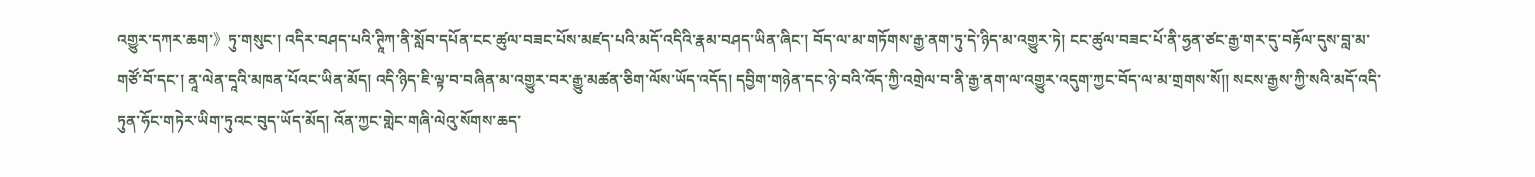འགྱུར་དཀར་ཆག་》ཏུ་གསུང་། འདིར་བཤད་པའི་ཊཱིཀ་ནི་སློབ་དཔོན་ངང་ཚུལ་བཟང་པོས་མཛད་པའི་མདོ་འདིའི་རྣམ་བཤད་ཡིན་ཞིང་། བོད་ལ་མ་གཏོགས་རྒྱ་ནག་ཏུ་དེ་ཉིད་མ་འགྱུར་ཏེ། ངང་ཚུལ་བཟང་པོ་ནི་ཧྱན་ཙང་རྒྱ་གར་དུ་བརྟོལ་དུས་བླ་མ་གཙོ་བོ་དང་། ནཱ་ལེན་དཱའི་མཁན་པོའང་ཡིན་མོད། འདི་ཉིད་ཇི་ལྟ་བ་བཞིན་མ་འགྱུར་བར་རྒྱུ་མཚན་ཅིག་ལོས་ཡོད་འདོད། དབྱིག་གཉེན་དང་ཉེ་བའི་འོད་ཀྱི་འགྲེལ་བ་ནི་རྒྱ་ནག་ལ་འགྱུར་འདུག་ཀྱང་བོད་ལ་མ་གྲགས་སོ།། སངས་རྒྱས་ཀྱི་སའི་མདོ་འདི་ཏུན་ཧོང་གཏེར་ཡིག་ཏུའང་བུད་ཡོད་མོད། འོན་ཀྱང་གླེང་གཞི་ལེའུ་སོགས་ཆད་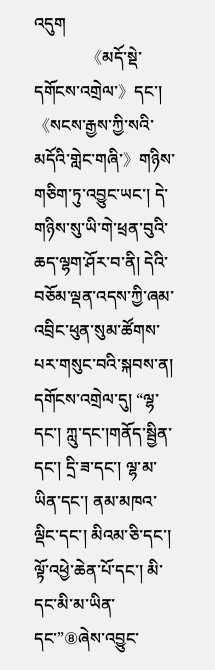འདུག
             《མདོ་སྡེ་དགོངས་འགྲེལ་》དང་། 《སངས་རྒྱས་ཀྱི་སའི་མདོའི་གླེང་གཞི་》གཉིས་གཅིག་ཏུ་འབྱུང་ཡང་། དེ་གཉིས་སུ་ཡི་གེ་ཕྲན་བུའི་ཆད་ལྷག་ཤོར་བ་ནི། དེའི་བཅོམ་ལྡན་འདས་ཀྱི་ཞམ་འབྲིང་ཕུན་སུམ་ཚོགས་པར་གསུང་བའི་སྐབས་ན། དགོངས་འགྲེལ་དུ། “ལྷ་དང་། ཀླུ་དང་།གནོད་སྦྱིན་དང་། དྲི་ཟ་དང་། ལྷ་མ་ཡིན་དང་། ནམ་མཁའ་ལྡིང་དང་། མིའམ་ཅི་དང་། ལྟོ་འཕྱེ་ཆེན་པོ་དང་། མི་དང་མི་མ་ཡིན་དང་”⑧ཞེས་འབྱུང་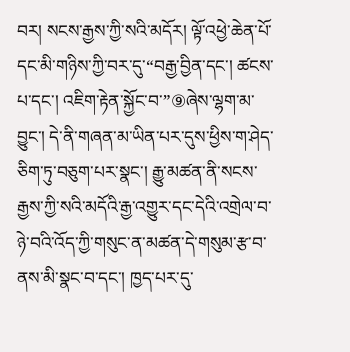བར། སངས་རྒྱས་ཀྱི་སའི་མདོར། ལྟོ་འཕྱེ་ཆེན་པོ་དང་མི་གཉིས་ཀྱི་བར་དུ་“བརྒྱ་བྱིན་དང་། ཚངས་པ་དང་། འཇིག་རྟེན་སྐྱོང་བ་”⑨ཞེས་ལྷག་མ་བྱུང་། དེ་ནི་གཞན་མ་ཡིན་པར་དུས་ཕྱིས་ག་ཤེད་ཅིག་ཏུ་བཅུག་པར་སྣང་། རྒྱུ་མཚན་ནི་སངས་རྒྱས་ཀྱི་སའི་མདོའི་རྒྱ་འགྱུར་དང་དེའི་འགྲེལ་བ་ཉེ་བའི་འོད་ཀྱི་གསུང་ན་མཚན་དེ་གསུམ་རྩ་བ་ནས་མི་སྣང་བ་དང་། ཁྱད་པར་དུ་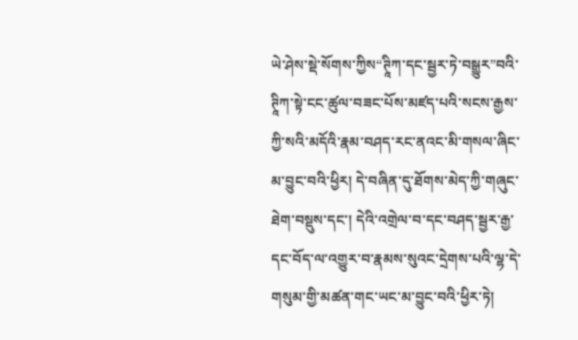ཡེ་ཤེས་སྡེ་སོགས་ཀྱིས“ཊཱིཀ་དང་སྦྱར་ཏེ་བསྒྱུར”བའི་ཊཱིཀ་སྟེ་ངང་ཚུལ་བཟང་པོས་མཛད་པའི་སངས་རྒྱས་ཀྱི་སའི་མདོའི་རྣམ་བཤད་རང་ནའང་མི་གསལ་ཞིང་མ་བྱུང་བའི་ཕྱིར། དེ་བཞིན་དུ་ཐོགས་མེད་ཀྱི་གཞུང་ཐེག་བསྡུས་དང་། དེའི་འགྲེལ་བ་དང་བཤད་སྦྱར་རྒྱ་དང་བོད་ལ་འགྱུར་བ་རྣམས་སུའང་དྲེགས་པའི་ལྷ་དེ་གསུམ་གྱི་མཚན་གང་ཡང་མ་བྱུང་བའི་ཕྱིར་ཏེ།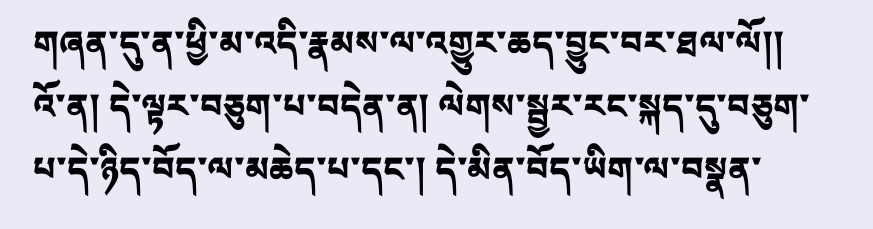གཞན་དུ་ན་ཕྱི་མ་འདི་རྣམས་ལ་འགྱུར་ཆད་བྱུང་བར་ཐལ་ལོ།། འོ་ན། དེ་ལྟར་བཅུག་པ་བདེན་ན། ལེགས་སྦྱར་རང་སྐད་དུ་བཅུག་པ་དེ་ཉིད་བོད་ལ་མཆེད་པ་དང་། དེ་མིན་བོད་ཡིག་ལ་བསྣན་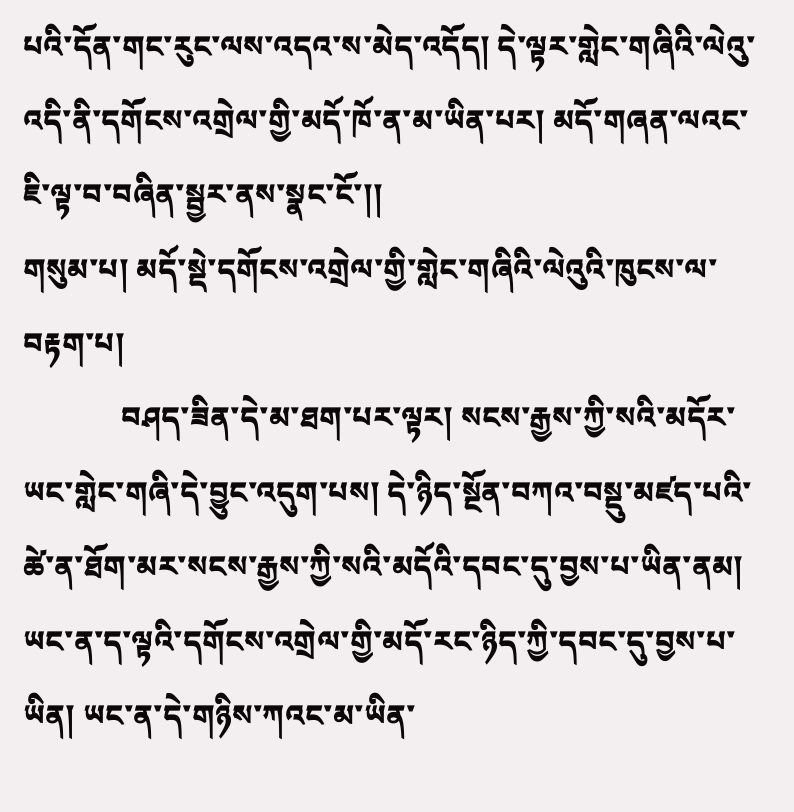པའི་དོན་གང་རུང་ལས་འདའ་ས་མེད་འདོད། དེ་ལྟར་གླེང་གཞིའི་ལེའུ་འདི་ནི་དགོངས་འགྲེལ་གྱི་མདོ་ཁོ་ན་མ་ཡིན་པར། མདོ་གཞན་ལའང་ཇི་ལྟ་བ་བཞིན་སྦྱར་ནས་སྣང་ངོ་།།
གསུམ་པ། མདོ་སྡེ་དགོངས་འགྲེལ་གྱི་གླེང་གཞིའི་ལེའུའི་ཁུངས་ལ་བརྟག་པ།
             བཤད་ཟིན་དེ་མ་ཐག་པར་ལྟར། སངས་རྒྱས་ཀྱི་སའི་མདོར་ཡང་གླེང་གཞི་དེ་བྱུང་འདུག་པས། དེ་ཉིད་སྔོན་བཀའ་བསྡུ་མཛད་པའི་ཚེ་ན་ཐོག་མར་སངས་རྒྱས་ཀྱི་སའི་མདོའི་དབང་དུ་བྱས་པ་ཡིན་ནམ། ཡང་ན་ད་ལྟའི་དགོངས་འགྲེལ་གྱི་མདོ་རང་ཉིད་ཀྱི་དབང་དུ་བྱས་པ་ཡིན། ཡང་ན་དེ་གཉིས་ཀའང་མ་ཡིན་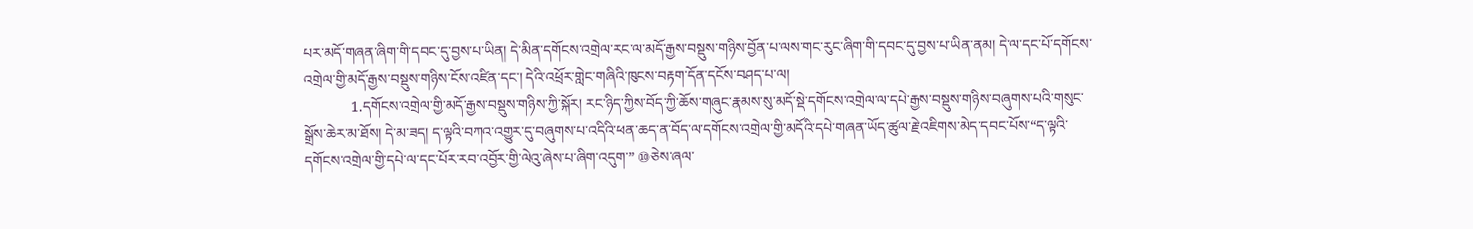པར་མདོ་གཞན་ཞིག་གི་དབང་དུ་བྱས་པ་ཡིན། དེ་མིན་དགོངས་འགྲེལ་རང་ལ་མདོ་རྒྱས་བསྡུས་གཉིས་བྱོན་པ་ལས་གང་རུང་ཞིག་གི་དབང་དུ་བྱས་པ་ཡིན་ནམ། དེ་ལ་དང་པོ་དགོངས་འགྲེལ་གྱི་མདོ་རྒྱས་བསྡུས་གཉིས་ངོས་འཛིན་དང་། དེའི་འཕྲོར་གླེང་གཞིའི་ཁུངས་བརྟག་དོན་དངོས་བཤད་པ་ལ།
             1.དགོངས་འགྲེལ་གྱི་མདོ་རྒྱས་བསྡུས་གཉིས་ཀྱི་སྐོར། རང་ཉིད་ཀྱིས་བོད་ཀྱི་ཆོས་གཞུང་རྣམས་སུ་མདོ་སྡེ་དགོངས་འགྲེལ་ལ་དཔེ་རྒྱས་བསྡུས་གཉིས་བཞུགས་པའི་གསུང་སྒྲོས་ཆེར་མ་ཐོས། དེ་མ་ཟད། ད་ལྟའི་བཀའ་འགྱུར་དུ་བཞུགས་པ་འདིའི་ཕན་ཆད་ན་བོད་ལ་དགོངས་འགྲེལ་གྱི་མདོའི་དཔེ་གཞན་ཡོད་ཚུལ་རྗེ་འཇིགས་མེད་དབང་པོས་“ད་ལྟའི་དགོངས་འགྲེལ་གྱི་དཔེ་ལ་དང་པོར་རབ་འབྱོར་གྱི་ལེའུ་ཞེས་པ་ཞིག་འདུག་” ⑩ཅེས་ཞལ་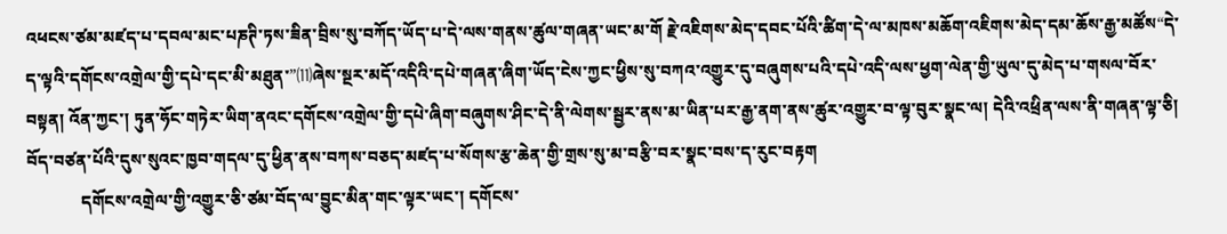འཕངས་ཙམ་མཛད་པ་དབལ་མང་པཎཊི་ཏས་ཟིན་བྲིས་སུ་བཀོད་ཡོད་པ་དེ་ལས་གནས་ཚུལ་གཞན་ཡང་མ་གོ རྗེ་འཇིགས་མེད་དབང་པོའི་ཚིག་དེ་ལ་མཁས་མཆོག་འཇིགས་མེད་དམ་ཆོས་རྒྱ་མཚོས“དེ་ད་ལྟའི་དགོངས་འགྲེལ་གྱི་དཔེ་དང་མི་མཐུན་”⑾ཞེས་སྔར་མདོ་འདིའི་དཔེ་གཞན་ཞིག་ཡོད་ངེས་ཀྱང་ཕྱིས་སུ་བཀའ་འགྱུར་དུ་བཞུགས་པའི་དཔེ་འདི་ལས་ཕྱག་ལེན་གྱི་ཡུལ་དུ་མེད་པ་གསལ་བོར་བསྟན། འོན་ཀྱང་། ཏུན་ཧོང་གཏེར་ཡིག་ནའང་དགོངས་འགྲེལ་གྱི་དཔེ་ཞིག་བཞུགས་ཤིང་དེ་ནི་ལེགས་སྦྱར་ནས་མ་ཡིན་པར་རྒྱ་ནག་ནས་ཚུར་འགྱུར་བ་ལྟ་བུར་སྣང་ལ། དེའི་འཕྲིན་ལས་ནི་གཞན་ལྟ་ཅི། བོད་བཙན་པོའི་དུས་སུའང་ཁྱབ་གདལ་དུ་ཕྱིན་ནས་བཀས་བཅད་མཛད་པ་སོགས་རྩ་ཆེན་གྱི་གྲས་སུ་མ་བརྩི་བར་སྣང་བས་ད་རུང་བརྟག
             དགོངས་འགྲེལ་གྱི་འགྱུར་ཅི་ཙམ་བོད་ལ་བྱུང་མིན་གང་ལྟར་ཡང་། དགོངས་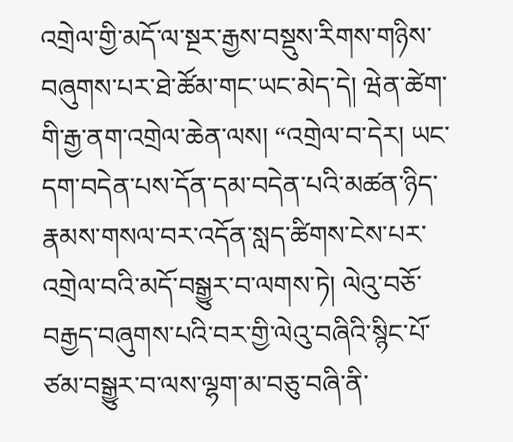འགྲེལ་གྱི་མདོ་ལ་སྔར་རྒྱས་བསྡུས་རིགས་གཉིས་བཞུགས་པར་ཐེ་ཚོམ་གང་ཡང་མེད་དེ། ཝེན་ཚེག་གི་རྒྱ་ནག་འགྲེལ་ཆེན་ལས། “འགྲེལ་བ་དེར། ཡང་དག་བདེན་པས་དོན་དམ་བདེན་པའི་མཚན་ཉིད་རྣམས་གསལ་བར་འདོན་སླད་ཚིགས་ངེས་པར་འགྲེལ་བའི་མདོ་བསྒྱུར་བ་ལགས་ཏེ། ལེའུ་བཅོ་བརྒྱད་བཞུགས་པའི་བར་གྱི་ལེའུ་བཞིའི་སྙིང་པོ་ཙམ་བསྒྱུར་བ་ལས་ལྷག་མ་བཅུ་བཞི་ནི་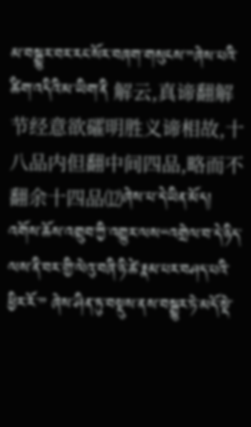མ་བསྒྱུར་བར་རང་སོར་བཞག་གསུངས་”ཞེས་པའི་ཚིག་འདིའི་མ་ཡིག་ནི 解云,真谛翻解节经意欲礭明胜义谛相故,十八品内但翻中间四品,略而不翻余十四品⑿ཞེས་པ་དེ་ཡིན་མོད། འགོས་ཆོས་འགྲུབ་ཀྱི་འགྱུར་ལས“འགྲེལ་བ་དེ་ཉིད་ལས་ནི་བར་གྱི་ལེའུ་བཞི་ཉི་ཚེ་རྣམ་པར་བཤད་པའི་ཕྱིར་རོ་” ཞེས་ཤིན་ཏུ་བསྡུས་ནས་བསྒྱུར་ཏེ་མདོ་སྡེ་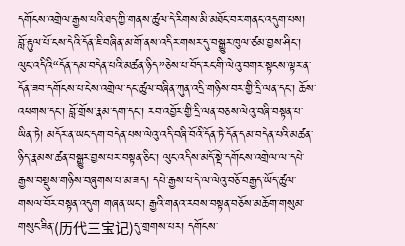དགོངས་འགྲེལ་རྒྱས་པའི་ཐད་ཀྱི་གནས་ཚུལ་དེ་རིགས་མི་མཐོང་བར་གནང་འདུག་པས། བློ་རྟུལ་པོ་ངས་དེའི་དོན་ཇི་བཞིན་མ་གོ་ནས་འདིར་གསར་དུ་བསྒྱུར་ཁུལ་ཙམ་བྱས་ཤིང་། ལུང་འདིའི“དོན་དམ་བདེན་པའི་མཚན་ཉིད”ཅེས་པ་བོད་རང་གི་ལེའུ་བགར་སྟངས་ལྟར་ན་དོན་ཟབ་དགོངས་པ་ངེས་འགྲེལ་དང་ཚུལ་བཞིན་ཀུན་འདྲི་གཉིས་བར་གྱི་དྲི་ལན་དང་། ཆོས་འཕགས་དང་། བློ་གྲོས་རྣམ་དག་དང་། རབ་འབྱོར་གྱི་དྲི་ལན་བཅས་ལེའུ་བཞི་བསྟན་པ་ཡིན་ཏེ། མདོར་ན་ཡང་དག་བདེན་པས་ལེའུ་འདི་བཞི་བོའི་དོན་ཏེ་དོན་དམ་བདེན་པའི་མཚན་ཉིད་རྣམས་ཚན་བསྒྱུར་བྱས་པར་བསྟན་ཅིང་། ལུང་འདིས་མདོ་སྡེ་དགོངས་འགྲེལ་ལ་དཔེ་རྒྱས་བསྡུས་གཉིས་བཞུགས་པ་མ་ཟད། དཔེ་རྒྱས་པ་དེ་ལ་ལེའུ་བཅོ་བརྒྱད་ཡོད་ཚུལ་གསལ་བོར་བསྟན་འདུག གཞན་ཡང་། རྒྱའི་གནའ་རབས་བསྟན་བཅོས་མཆོག་གསུམ་གསུང་ཟིན་(历代三宝记)དུ་གྲགས་པར། དགོངས་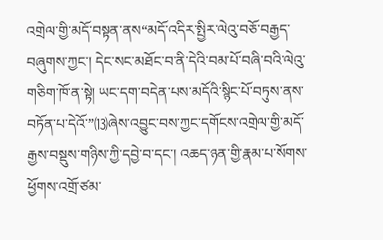འགྲེལ་གྱི་མདོ་བསྟན་ནས“མདོ་འདིར་སྤྱིར་ལེའུ་བཅོ་བརྒྱད་བཞུགས་ཀྱང་། དེང་སང་མཐོང་བ་ནི་དེའི་བམ་པོ་བཞི་བའི་ལེའུ་གཅིག་ཁོ་ན་སྟེ། ཡང་དག་བདེན་པས་མདོའི་སྙིང་པོ་བཏུས་ནས་བཏོན་པ་དེའོ་”⒀ཞེས་འབྱུང་བས་ཀྱང་དགོངས་འགྲེལ་གྱི་མདོ་རྒྱས་བསྡུས་གཉིས་ཀྱི་དབྱེ་བ་དང་། འཆད་ཉན་གྱི་རྣམ་པ་སོགས་ཕྱོགས་འགྲོ་ཙམ་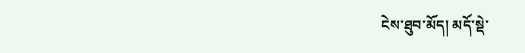ངེས་ཐུབ་མོད། མདོ་སྡེ་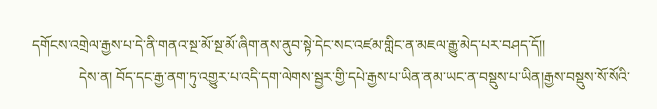དགོངས་འགྲེལ་རྒྱས་པ་དེ་ནི་གནའ་སྔ་མོ་སྔ་མོ་ཞིག་ནས་ནུབ་སྟེ་དེང་སང་འཛམ་གླིང་ན་མཇལ་རྒྱུ་མེད་པར་བཤད་དོ།།
             དེས་ན། བོད་དང་རྒྱ་ནག་ཏུ་འགྱུར་པ་འདི་དག་ལེགས་སྦྱར་གྱི་དཔེ་རྒྱས་པ་ཡིན་ནམ་ཡང་ན་བསྡུས་པ་ཡིན།རྒྱས་བསྡུས་སོ་སོའི་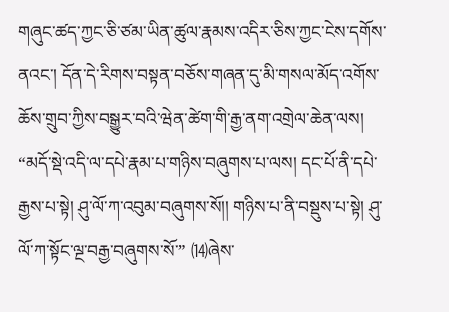གཞུང་ཚད་ཀྱང་ཅི་ཙམ་ཡིན་ཚུལ་རྣམས་འདིར་ཅིས་ཀྱང་ངེས་དགོས་ནའང་། དོན་དེ་རིགས་བསྟན་བཅོས་གཞན་དུ་མི་གསལ་མོད་འགོས་ཆོས་གྲུབ་ཀྱིས་བསྒྱུར་བའི་ཝེན་ཚེག་གི་རྒྱ་ནག་འགྲེལ་ཆེན་ལས། “མདོ་སྡེ་འདི་ལ་དཔེ་རྣམ་པ་གཉིས་བཞུགས་པ་ལས། དང་པོ་ནི་དཔེ་རྒྱས་པ་སྟེ། ཤུ་ལོ་ཀ་འབུམ་བཞུགས་སོ།། གཉིས་པ་ནི་བསྡུས་པ་སྟེ། ཤུ་ལོ་ཀ་སྟོང་ལྔ་བརྒྱ་བཞུགས་སོ་” ⒁ཞེས་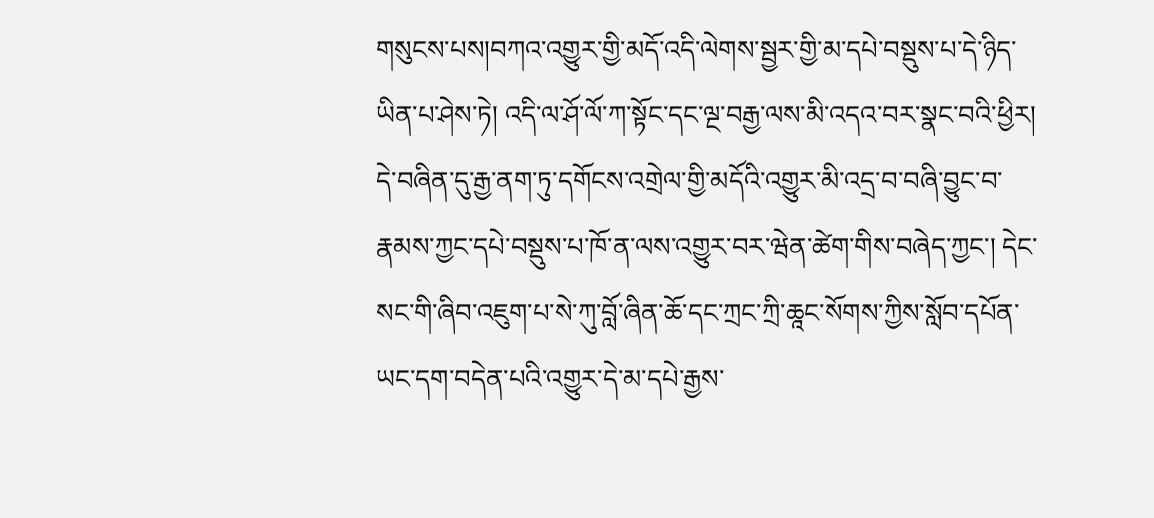གསུངས་པས།བཀའ་འགྱུར་གྱི་མདོ་འདི་ལེགས་སྦྱར་གྱི་མ་དཔེ་བསྡུས་པ་དེ་ཉིད་ཡིན་པ་ཤེས་ཏེ། འདི་ལ་ཤོ་ལོ་ཀ་སྟོང་དང་ལྔ་བརྒྱ་ལས་མི་འདའ་བར་སྣང་བའི་ཕྱིར། དེ་བཞིན་དུ་རྒྱ་ནག་ཏུ་དགོངས་འགྲེལ་གྱི་མདོའི་འགྱུར་མི་འདྲ་བ་བཞི་བྱུང་བ་རྣམས་ཀྱང་དཔེ་བསྡུས་པ་ཁོ་ན་ལས་འགྱུར་བར་ཝེན་ཚེག་གིས་བཞེད་ཀྱང་། དེང་སང་གི་ཞིབ་འཇུག་པ་སེ་ཀུ་བློ་ཞིན་ཆོ་དང་ཀྲང་ཀྲི་ཆཱང་སོགས་ཀྱིས་སློབ་དཔོན་ཡང་དག་བདེན་པའི་འགྱུར་དེ་མ་དཔེ་རྒྱས་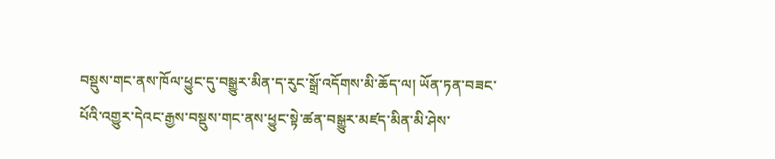བསྡུས་གང་ནས་ཁོལ་ཕྱུང་དུ་བསྒྱུར་མིན་ད་རུང་སྒྲོ་འདོགས་མི་ཆོད་ལ། ཡོན་ཏན་བཟང་པོའི་འགྱུར་དེའང་རྒྱས་བསྡུས་གང་ནས་ཕྱུང་སྟེ་ཚན་བསྒྱུར་མཛད་མིན་མི་ཤེས་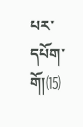པར་དཔོག་གོ།⒂